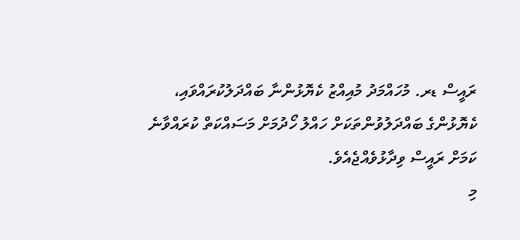ރައީސް ޑރ. މުހައްމަދު މުއިއްޒު ކެޔޮޅުންނާ ބައްދަލުކުރައްވައި، ކެޔޮޅުންގެ ބައްދަލުވުންތަކަށް ހައްލު ހޯދުމަށް މަސައްކަތް ކުރައްވާނެ ކަމަށް ރައީސް ވިދާޅުވެއްޖެއެވެ.
މި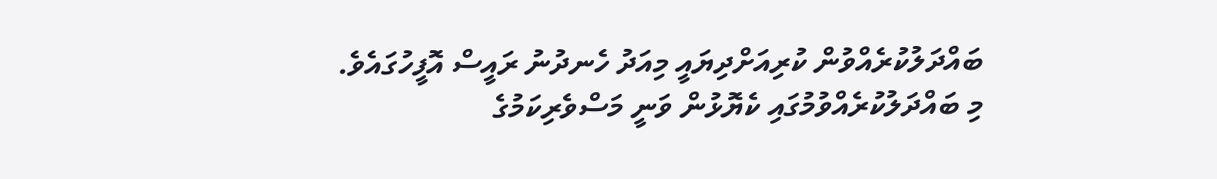ބައްދަލުކުރެއްވުން ކުރިއަށްދިޔައީ މިއަދު ހެނދުނު ރައީސް އޮފީހުގައެވެ.
މި ބައްދަލުކުރެއްވުމުގައި ކެޔޮޅުން ވަނީ މަސްވެރިކަމުގެ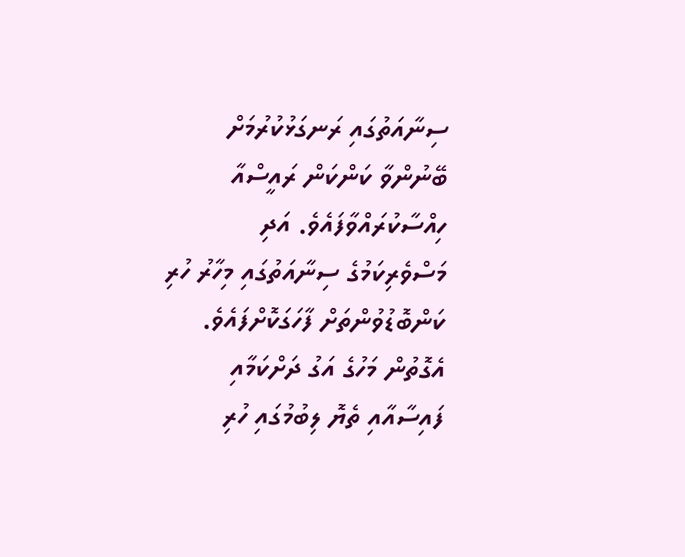ސިނާއަތުގައި ރަނގަޅުކުރުމަށް ބޭނުންވާ ކަންކަން ރައީސްއާ ހިއްސާކުރައްވާފައެވެ. އަދި މަސްވެރިކަމުގެ ސިނާއަތުގައި މިހާރު ހުރި ކަންބޮޑުވުންތަށް ފާހަގަކޮށްފައެވެ.
އެގޮތުން މަހުގެ އަގު ދަށްކަމާއި ފައިސާއާއި ތެޔޮ ލިބުމުގައި ހުރި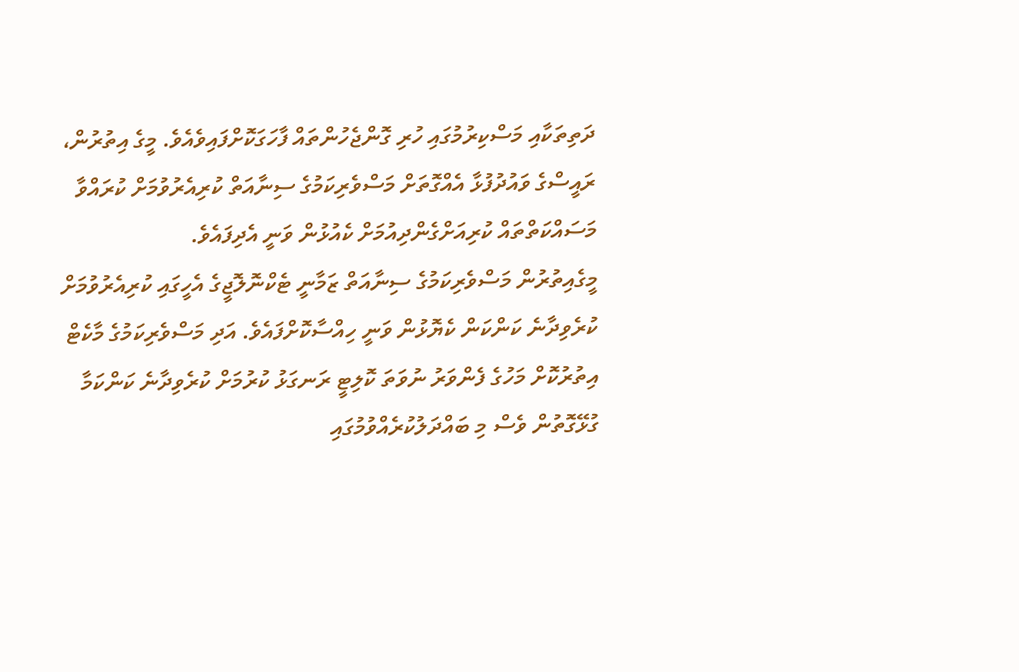ދަތިތަކާއި މަސްކިރުމުގައި ހުރި ގޮންޖެހުންތައް ފާހަގަކޮށްފައިވެއެވެ. މީގެ އިތުރުން، ރައީސްގެ ވައުދުފުޅާ އެއްގޮތަށް މަސްވެރިކަމުގެ ސިނާއަތް ކުރިއެރުވުމަށް ކުރައްވާ މަސައްކަތްތައް ކުރިއަށްގެންދިއުމަށް ކެއުޅުން ވަނީ އެދިފައެވެ.
މީގެއިތުރުން މަސްވެރިކަމުގެ ސިނާއަތް ޒަމާނީ ޓެކްނޮލޮޖީގެ އެހީގައި ކުރިއެރުވުމަށް ކުރެވިދާނެ ކަންކަން ކެޔޮޅުން ވަނީ ހިއްސާކޮށްފައެވެ. އަދި މަސްވެރިކަމުގެ މާކެޓް އިތުރުކޮށް މަހުގެ ފެންވަރު ނުވަތަ ކޮލިޓީ ރަނގަޅު ކުރުމަށް ކުރެވިދާނެ ކަންކަމާ ގުޅޭގޮތުން ވެސް މި ބައްދަލުކުރެއްވުމުގައި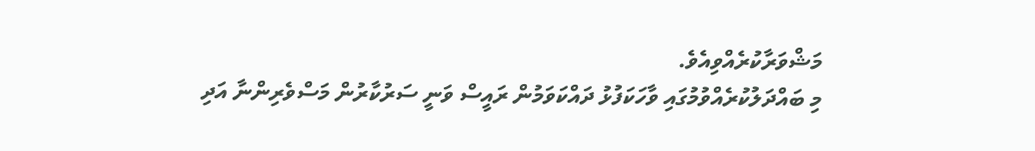މަޝްވަރާކުރެއްވިއެވެ.
މި ބައްދަލުކުރެއްވުމުގައި ވާހަކަފުޅު ދައްކަވަމުން ރައީސް ވަނީ ސަރުކާރުން މަސްވެރިންނާ އަދި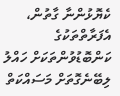ކެޔޮޅުންނާ ގާތުން، އެފަރާތްތަކުގެ ކަންބޮޑުވުންތަކަށް ހައްލު ލިބޭނެގޮތަށް މަސައްކަތް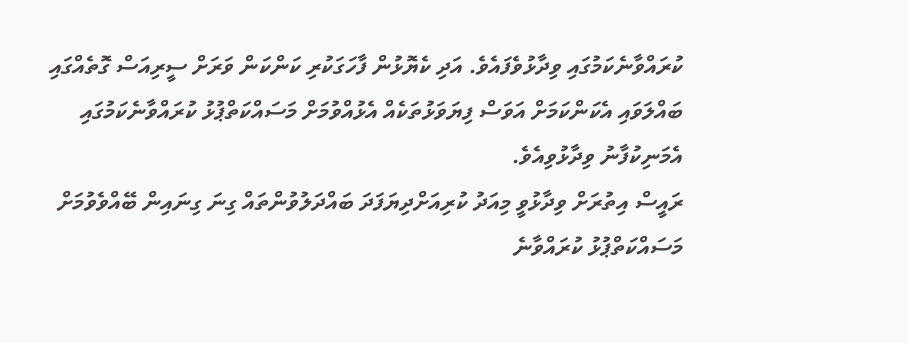ކުރައްވާނެކަމުގައި ވިދާޅުވެފައެވެ. އަދި ކެޔޮޅުން ފާހަގަކުރި ކަންކަން ވަރަށް ސީރިއަސް ގޮތެއްގައި ބައްލަވައި އެކަންކަމަށް އަވަސް ފިޔަވަޅުތަކެއް އެޅުއްވުމަށް މަސައްކަތްޕުޅު ކުރައްވާނެކަމުގައި އެމަނިކުފާނު ވިދާޅުވިއެވެ.
ރައީސް އިތުރަށް ވިދާޅުވީ މިއަދު ކުރިއަށްދިޔަފަދަ ބައްދަލުވުންތައް ގިނަ ގިނައިން ބޭއްވެވުމަށް މަސައްކަތްޕުޅު ކުރައްވާނެ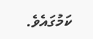ކަމުގައެވެ.